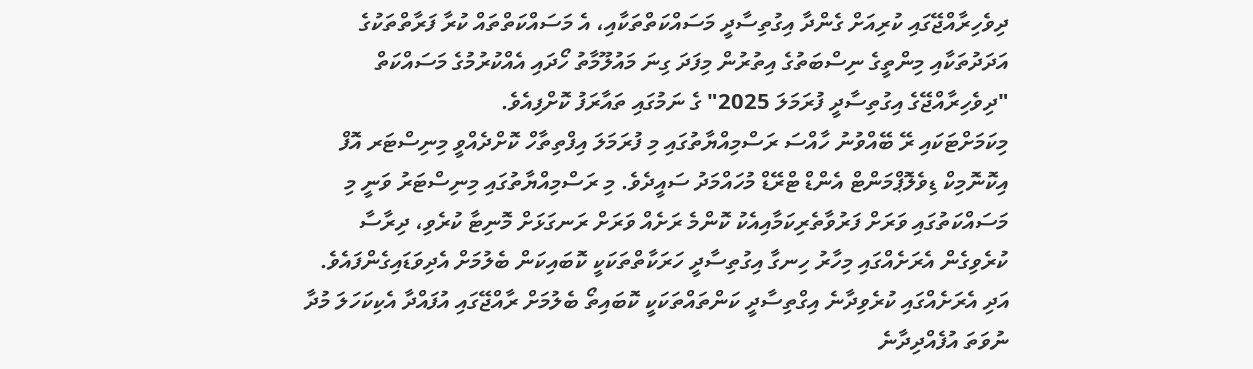ދިވެހިރާއްޖޭގައި ކުރިއަށް ގެންދާ އިގުތިސާދީ މަސައްކަތްތަކާއި، އެ މަސައްކަތްތައް ކުރާ ފަރާތްތަކުގެ އަދަދުތަކާއި މިންތީގެ ނިސްބަތުގެ އިތުރުން މިފަދަ ގިނަ މައުލޫމާތު ހޯދައި އެއްކުރުމުގެ މަސައްކަތް "ދިވެހިރާއްޖޭގެ އިގުތިސާދީ ފުރަމަލަ 2025" ގެ ނަމުގައި ތައާރަފު ކޮށްފިއެވެ.
މިކަމަށްޓަކައި ރޭ ބޭއްވުނު ހާއްސަ ރަސްމިއްޔާތުގައި މި ފުރަމަލަ އިފްތިތާހް ކޮށްދެއްވީ މިނިސްޓަރ އޮފް އިކޮނޮމިކް ޑިވެލޮޕްމަންޓް އެންޑް ޓްރޭޑް މުހައްމަދު ސައީދެވެ. މި ރަސްމިއްޔާތުގައި މިނިސްޓަރު ވަނީ މި މަސައްކަތުގައި ވަރަށް ފަރުވާތެރިކަމާއިއެކު ކޮންމެ ރަށެއް ވަރަށް ރަނގަޅަށް މޮނިޓާ ކުރެވި، ދިރާސާ ކުރެވިގެން އެރަށެއްގައި މިހާރު ހިނގާ އިގުތިސާދީ ހަރަކާތްތަކަކީ ކޮބައިކަން ބެލުމަށް އެދިވަޑައިގެންފައެވެ. އަދި އެރަށެއްގައި ކުރެވިދާނެ އިގްތިސާދީ ކަންތައްތަކަކީ ކޮބައިތޯ ބެލުމަށް ރާއްޖޭގައި އުފައްދާ އެކިކަހަލަ މުދާ ނުވަތަ އުފެއްދިދާނެ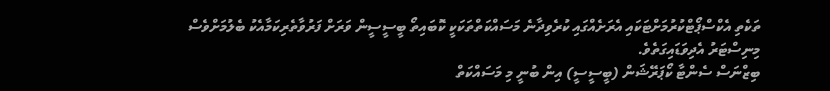ތަކެތި އެކްސްޕޯޓްކުރުމަށްޓަކައި އެރަށެއްގައި ކުރެވިދާނެ މަސައްކަތްތަކަކީ ކޮބައިތޯ ބީސީސީން ވަރަށް ފަރުވާތެރިކަމާއެކު ބެލުމަށްވެސް މިނިސްޓަރު އެދިވަޑައިގަތެވެ.
ބިޒްނަސް ސެންޓާ ކޯޕަރޭޝަން (ބީސީސީ) އިން ބުނީ މި މަސައްކަތް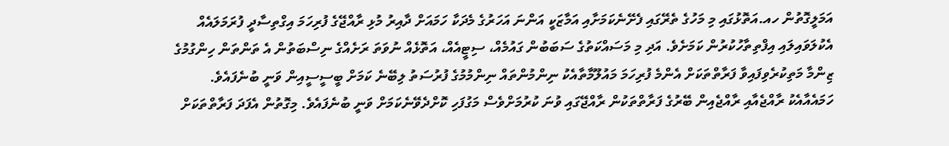އަމަލީގޮތުން ހއ.އަތޮޅުގައި މި މަހުގެ ތެރޭގައި ފެށޭނެކަމަށާއި އަމާޒަކީ އަންނަ އަހަރުގެ މެދަކާ ހަމައަށް ދާއިރު މުޅި ރާއްޖޭގެ ފުރިހަމަ އިގްތިސާދީ ފުރަމަލައެއް އެކުލަވައިލައި އިފްތިތާހުކުރުން ކަމަށެވެ. އަދި މި މަސައްކަތުގެ ސަބަބުން ގައުމެއް، ސިޓީއެއް، އަތޮޅެއް ނުވަތަ ރަށެއްގެ ނިސްބަތުން އެ ތަންތަން ހިންގުމުގެ ޒިންމާ މަތިކުރެވިފައިވާ ފަރާތްތަކަށް އެންމެ ފުރިހަމަ މައުލޫމާތާއެކު ނިންމުންތައް ނިންމުމުގެ ފުރުސަތު ލިބޭނެ ކަމަށް ބީސީސީއިން ވަނީ ބުނެފައެވެ. ހަމައެއާއެކު ރާއްޖެއާއި ރާއްޖެއިން ބޭރުގެ ފަރާތްތަކުން ރާއްޖޭގައި ވުނަ ކުރުމަށްވެސް މަގުފަހި ކޮށްދެވޭނެކަމަށް ވަނީ ބުނެފައެވެ. މިގޮތުން އެފަދަ ފަރާތްތަކަށް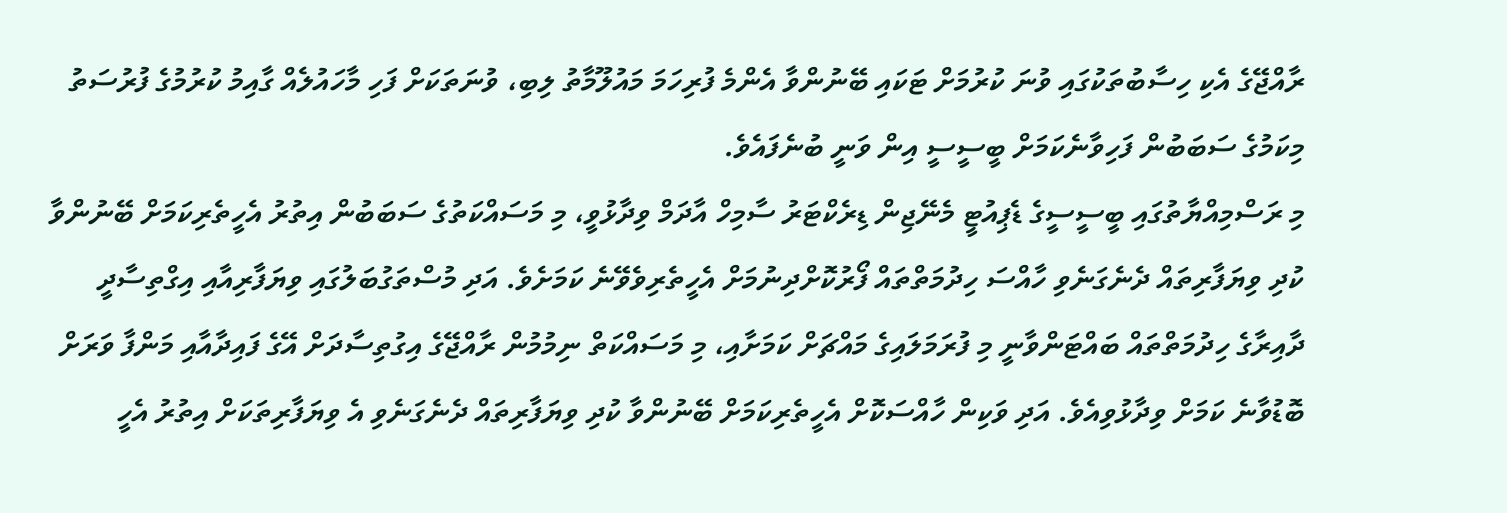ރާއްޖޭގެ އެކި ހިސާބުތަކުގައި ވުނަ ކުރުމަށް ޓަކައި ބޭނުންވާ އެންމެ ފުރިހަމަ މައުލޫމާތު ލިބި، ވުނަތަކަށް ފަހި މާހައުލެއް ގާއިމު ކުރުމުގެ ފުރުސަތު މިކަމުގެ ސަބަބުން ފަހިވާނެކަމަށް ބީސީސީ އިން ވަނީ ބުނެފައެވެ.
މި ރަސްމިއްޔާތުގައި ބީސީސީގެ ޑެޕިއުޓީ މެނޭޖިން ޑިރެކްޓަރު ސާމިހް އާދަމް ވިދާޅުވީ، މި މަސައްކަތުގެ ސަބަބުން އިތުރު އެހީތެރިކަމަށް ބޭނުންވާ ކުދި ވިޔަފާރިތައް ދެނެގަނެވި ހާއްސަ ހިދުމަތްތައް ފޯރުކޮށްދިނުމަށް އެހީތެރިވެވޭނެ ކަމަށެވެ. އަދި މުސްތަގުބަލުގައި ވިޔަފާރިއާއި އިގްތިސާދީ ދާއިރާގެ ހިދުމަތްތައް ބައްޓަންވާނީ މި ފުރަމަލައިގެ މައްޗަށް ކަމަށާއި، މި މަސައްކަތް ނިމުމުން ރާއްޖޭގެ އިގުތިސާދަށް އޭގެ ފައިދާއާއި މަންފާ ވަރަށް ބޮޑުވާނެ ކަމަށް ވިދާޅުވިއެވެ. އަދި ވަކިން ހާއްސަކޮށް އެހީތެރިކަމަށް ބޭނުންވާ ކުދި ވިޔަފާރިތައް ދެނެގަނެވި އެ ވިޔަފާރިތަކަށް އިތުރު އެހީ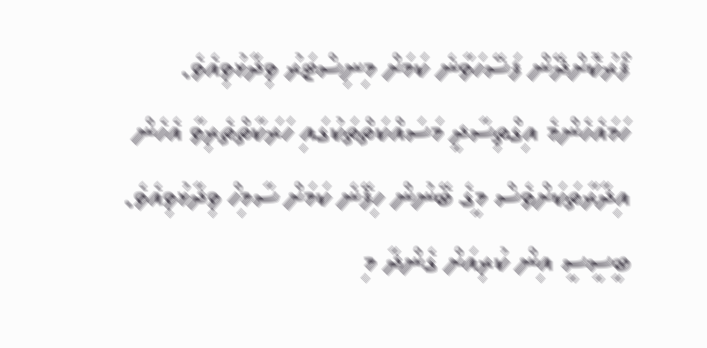ފޯރުކޮށްދޭން ފަސޭހަވާނެ ކަމަށް މިނިސްޓަރު ވިދާޅުވިއެވެ. ހަމައެހެންމެ އިގްތިސާދީ މަސައްކަތްތަކުގައި ހަރަކާތްތެރިވާ އެހެން އިދާރާތަކަށްވެސް މީގެ ބޭނުން ހިފޭނެ ކަމަށް ސާމިހް ވިދާޅުވިއެވެ.
ބީސީސީ އިން ކުރިއަށް ގެންދާ މި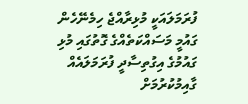ފުރަމަލައަކީ މުޅިރާއްޖެ ހިމެނޭހެން ގައުމީ މަސައްކަތެއްގެ ގޮތުގައި މުޅި ގައުމުގެ އިގުތިސާދީ ފުރަމަލައެއް ގާއިމުކުރުމަށް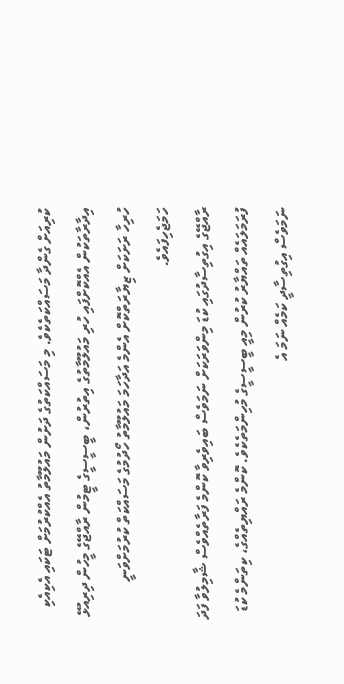ކުރިއަށް ގެންދާ މަސައްކަތެކެވެ. މި މަސައްކަތުގެ ދަށުން މައުލޫމާތު އެއްކުރުމަށް ޓަކައި އެކިއެކި އިދާރާތަކުން އެއްކޮށްފައި ހުރި މައުލޫމާތުގެ އިތުރުން، ބީސީސީގެ ޓީމުން ރާއްޖޭގެ މީހުން ދިރިއުޅޭ ހުރިހާ ރަށަކަށް ޒިޔާރަތްކޮށް އެންމެ އަދާހަމަ މައުލޫމާތު ހޯދުމުގެ މަސައްކަތް ކުރުމަށްވަނީ ހަމަޖެހިފައެވެ.
ރާއްޖޭގެ އިގުތިސާދުގައި ކުޑަ މިންވަރަކަށް ނަމަވެސް ބައިވެރިވާ ކޮންމެ ފަރާތެއްވެސް ޝާމިލުވާ ފަދަ ފުރަމަލައެއް ތައްޔާރު ކުރުން މިއީ ބީސީސީގެ މުހިންމަތެކެވެ. ކޮންމެ ރައްޔިތެއްގެ، ކިތަންމެ ކުޑަ ނަމަވެސް އިގުތިސާދީ ކަމެއް ނަމަ އެ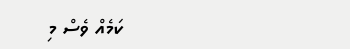ކަމެއް ވެސް މި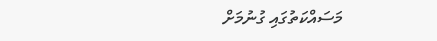މަސައްކަތުގައި ގުނުމަށް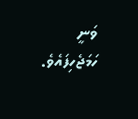ވަނީ ހަމަޖެހިފައެވެ.